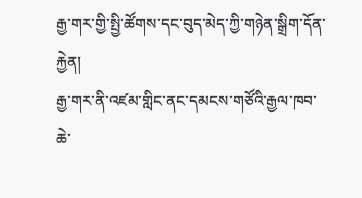རྒྱ་གར་གྱི་སྤྱི་ཚོགས་དང་བུད་མེད་ཀྱི་གཉེན་སྒྲིག་དོན་རྐྱེན།
རྒྱ་གར་ནི་འཛམ་གླིང་ནང་དམངས་གཙོའི་རྒྱལ་ཁབ་ཆེ་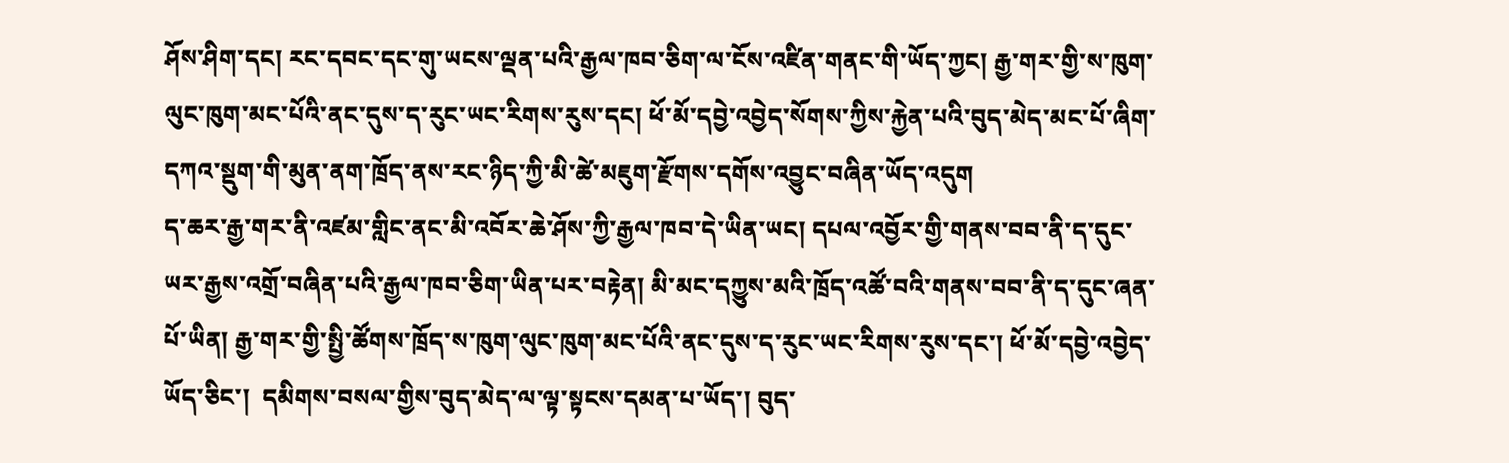ཤོས་ཤིག་དང། རང་དབང་དང་གུ་ཡངས་ལྡན་པའི་རྒྱལ་ཁབ་ཅིག་ལ་ངོས་འཛིན་གནང་གི་ཡོད་ཀྱང། རྒྱ་གར་གྱི་ས་ཁུག་ལུང་ཁུག་མང་པོའི་ནང་དུས་ད་རུང་ཡང་རིགས་རུས་དང། ཕོ་མོ་དབྱེ་འབྱེད་སོགས་ཀྱིས་རྐྱེན་པའི་བུད་མེད་མང་པོ་ཞིག་དཀའ་སྡུག་གི་མུན་ནག་ཁྲོད་ནས་རང་ཉིད་ཀྱི་མི་ཚེ་མཇུག་རྫོགས་དགོས་འབྱུང་བཞིན་ཡོད་འདུག
ད་ཆར་རྒྱ་གར་ནི་འཛམ་གླིང་ནང་མི་འབོར་ཆེ་ཤོས་ཀྱི་རྒྱལ་ཁབ་དེ་ཡིན་ཡང། དཔལ་འབྱོར་གྱི་གནས་བབ་ནི་ད་དུང་ཡར་རྒྱས་འགྲོ་བཞིན་པའི་རྒྱལ་ཁབ་ཅིག་ཡིན་པར་བརྟེན། མི་མང་དཀྱུས་མའི་ཁྲོད་འཚོ་བའི་གནས་བབ་ནི་ད་དུང་ཞན་པོ་ཡིན། རྒྱ་གར་གྱི་སྤྱི་ཚོགས་ཁྲོད་ས་ཁུག་ལུང་ཁུག་མང་པོའི་ནང་དུས་ད་རུང་ཡང་རིགས་རུས་དང་། ཕོ་མོ་དབྱེ་འབྱེད་ཡོད་ཅིང་།  དམིགས་བསལ་གྱིས་བུད་མེད་ལ་ལྟ་སྟངས་དམན་པ་ཡོད་། བུད་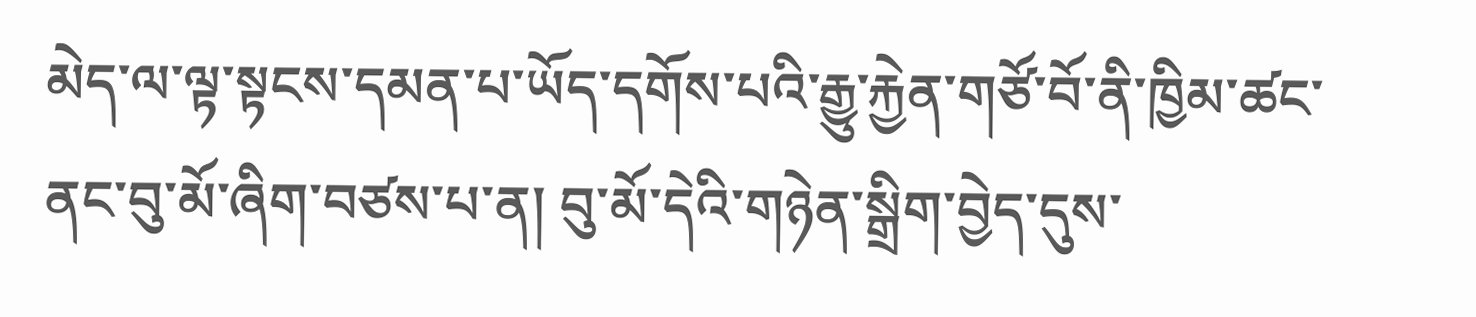མེད་ལ་ལྟ་སྟངས་དམན་པ་ཡོད་དགོས་པའི་རྒྱུ་རྐྱེན་གཙོ་བོ་ནི་ཁྱིམ་ཚང་ནང་བུ་མོ་ཞིག་བཙས་པ་ན། བུ་མོ་དེའི་གཉེན་སྒྲིག་བྱེད་དུས་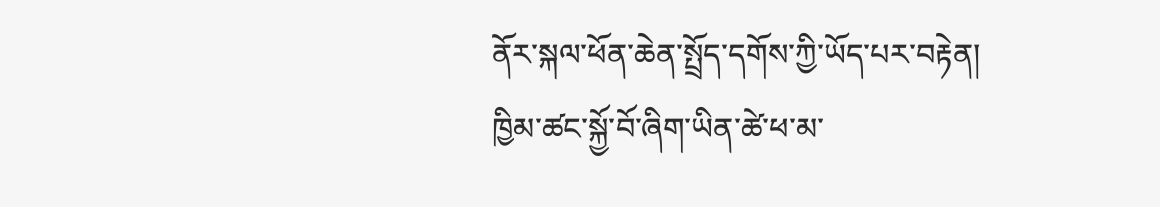ནོར་སྐལ་ཕོན་ཆེན་སྤྲོད་དགོས་ཀྱི་ཡོད་པར་བརྟེན། ཁྱིམ་ཚང་སྐྱོ་བོ་ཞིག་ཡིན་ཚེ་ཕ་མ་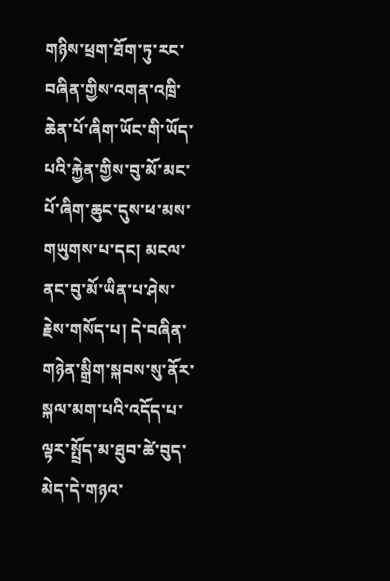གཉིས་ཕྲག་ཐོག་ཏུ་རང་བཞིན་གྱིས་འགན་འཁྲི་ཆེན་པོ་ཞིག་ཡོང་གི་ཡོད་པའི་རྐྱེན་གྱིས་བུ་མོ་མང་པོ་ཞིག་ཆུང་དུས་ཕ་མས་གཡུགས་པ་དང། མངལ་ནང་བུ་མོ་ཡིན་པ་ཤེས་རྗེས་གསོད་པ། དེ་བཞིན་གཉེན་སྒྲིག་སྐབས་སུ་ནོར་སྐལ་མག་པའི་འདོད་པ་ལྟར་སྤྲོད་མ་ཐུབ་ཚེ་བུད་མེད་དེ་གཉའ་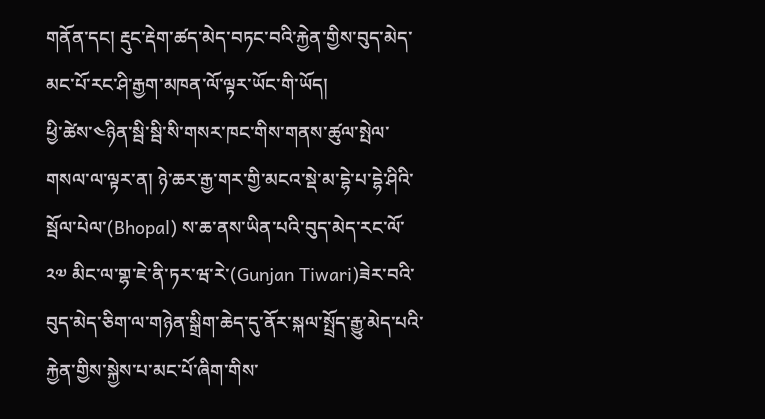གནོན་དང། རྡུང་རྡེག་ཚད་མེད་བཏང་བའི་རྐྱེན་གྱིས་བུད་མེད་མང་པོ་རང་ཤི་རྒྱག་མཁན་ལོ་ལྟར་ཡོང་གི་ཡོད།
ཕྱི་ཚེས་༤ཉིན་སྦི་སྦི་སི་གསར་ཁང་གིས་གནས་ཚུལ་སྤེལ་གསལ་ལ་ལྟར་ན། ཉེ་ཆར་རྒྱ་གར་གྱི་མངའ་སྡེ་མ་དྷེ་པ་དྷེ་ཤིའི་སྦོལ་པེལ་(Bhopal) ས་ཆ་ནས་ཡིན་པའི་བུད་མེད་རང་ལོ་༢༧ མིང་ལ་གྷ་ཇེ་ནི་ཏར་ཝ་རེ་(Gunjan Tiwari)ཟེར་བའི་བུད་མེད་ཅིག་ལ་གཉེན་སྒྲིག་ཆེད་དུ་ནོར་སྐལ་སྤྲོད་རྒྱུ་མེད་པའི་རྐྱེན་གྱིས་སྐྱེས་པ་མང་པོ་ཞིག་གིས་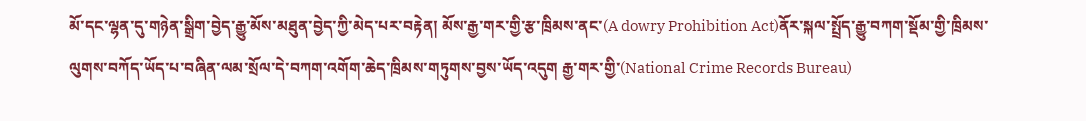མོ་དང་ལྷན་དུ་གཉེན་སྒྲིག་བྱེད་རྒྱུ་མོས་མཐུན་བྱེད་ཀྱི་མེད་པར་བརྟེན། མོས་རྒྱ་གར་གྱི་རྩ་ཁྲིམས་ནང་(A dowry Prohibition Act)ནོར་སྐལ་སྤྲོད་རྒྱུ་བཀག་སྡོམ་གྱི་ཁྲིམས་ལུགས་བཀོད་ཡོད་པ་བཞིན་ལམ་སྲོལ་དེ་བཀག་འགོག་ཆེད་ཁྲིམས་གཏུགས་བྱས་ཡོད་འདུག རྒྱ་གར་གྱི་(National Crime Records Bureau)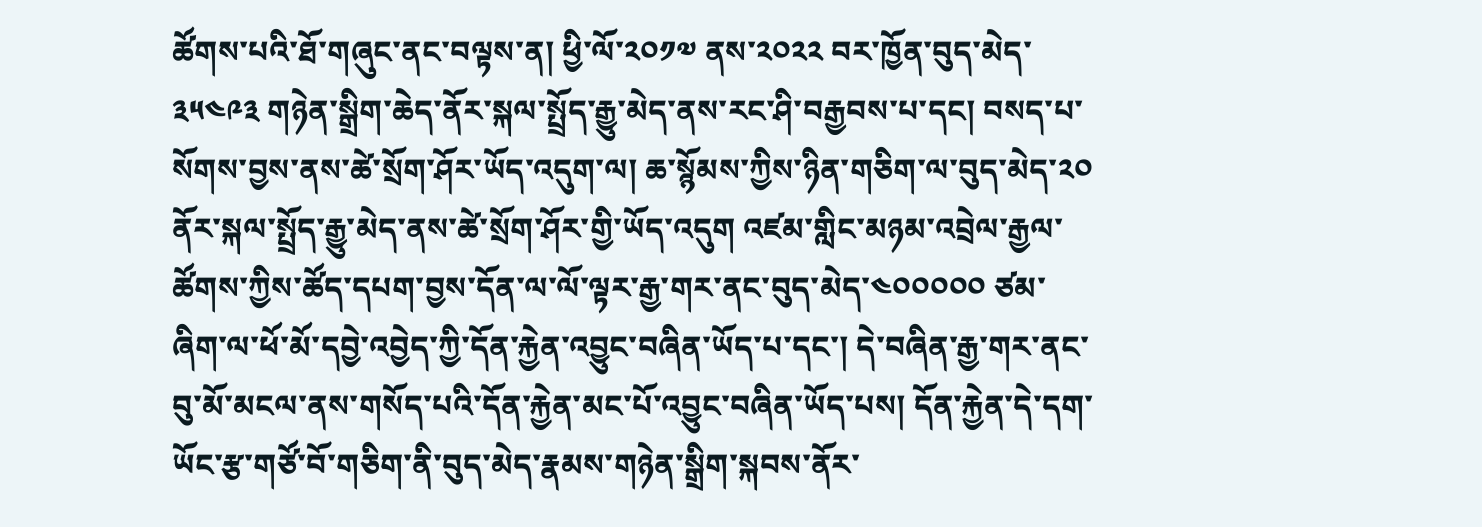ཚོགས་པའི་ཐོ་གཞུང་ནང་བལྟས་ན། ཕྱི་ལོ་༢༠༡༧ ནས་༢༠༢༢ བར་ཁྱོན་བུད་མེད་༣༥༤༩༣ གཉེན་སྒྲིག་ཆེད་ནོར་སྐལ་སྤྲོད་རྒྱུ་མེད་ནས་རང་ཤི་བརྒྱབས་པ་དང། བསད་པ་སོགས་བྱས་ནས་ཚེ་སྲོག་ཤོར་ཡོད་འདུག་ལ། ཆ་སྙོམས་ཀྱིས་ཉིན་གཅིག་ལ་བུད་མེད་༢༠ ནོར་སྐལ་སྤྲོད་རྒྱུ་མེད་ནས་ཚེ་སྲོག་ཤོར་གྱི་ཡོད་འདུག འཛམ་གླིང་མཉམ་འབྲེལ་རྒྱལ་ཚོགས་ཀྱིས་ཚོད་དཔག་བྱས་དོན་ལ་ལོ་ལྟར་རྒྱ་གར་ནང་བུད་མེད་༤༠༠༠༠༠ ཙམ་ཞིག་ལ་ཕོ་མོ་དབྱེ་འབྱེད་ཀྱི་དོན་རྐྱེན་འབྱུང་བཞིན་ཡོད་པ་དང་། དེ་བཞིན་རྒྱ་གར་ནང་བུ་མོ་མངལ་ནས་གསོད་པའི་དོན་རྐྱེན་མང་པོ་འབྱུང་བཞིན་ཡོད་པས། དོན་རྐྱེན་དེ་དག་ཡོང་རྩ་གཙོ་བོ་གཅིག་ནི་བུད་མེད་རྣམས་གཉེན་སྒྲིག་སྐབས་ནོར་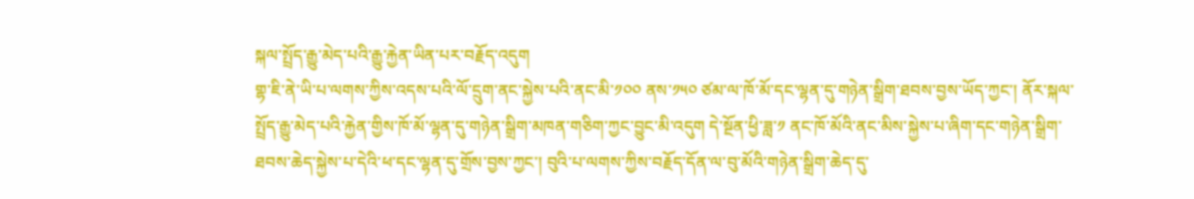སྐལ་སྤྲོད་རྒྱུ་མེད་པའི་རྒྱུ་རྐྱེན་ཡིན་པར་བརྗོད་འདུག
གྷ་ཇི་ནེ་ཡི་པ་ལགས་ཀྱིས་འདས་པའི་ལོ་དྲུག་ནང་སྐྱེས་པའི་ནང་མི་༡༠༠ ནས་༡༥༠ ཙམ་ལ་ཁོ་མོ་དང་ལྷན་དུ་གཉེན་སྒྲིག་ཐབས་བྱས་ཡོད་ཀྱང་། ནོར་སྐལ་སྤྲོད་རྒྱུ་མེད་པའི་རྐྱེན་གྱིས་ཁོ་མོ་ལྷན་དུ་གཉེན་སྒྲིག་མཁན་གཅིག་ཀྱང་བྱུང་མི་འདུག དེ་སྔོན་ཕྱི་ཟླ་༡ ནང་ཁོ་མོའི་ནང་མིས་སྐྱེས་པ་ཞིག་དང་གཉེན་སྒྲིག་ཐབས་ཆེད་སྐྱེས་པ་དེའི་ཕ་དང་ལྷན་དུ་གྲོས་བྱས་ཀྱང་། བུའི་པ་ལགས་ཀྱིས་བརྗོད་དོན་ལ་བུ་མོའི་གཉེན་སྒྲིག་ཆེད་དུ་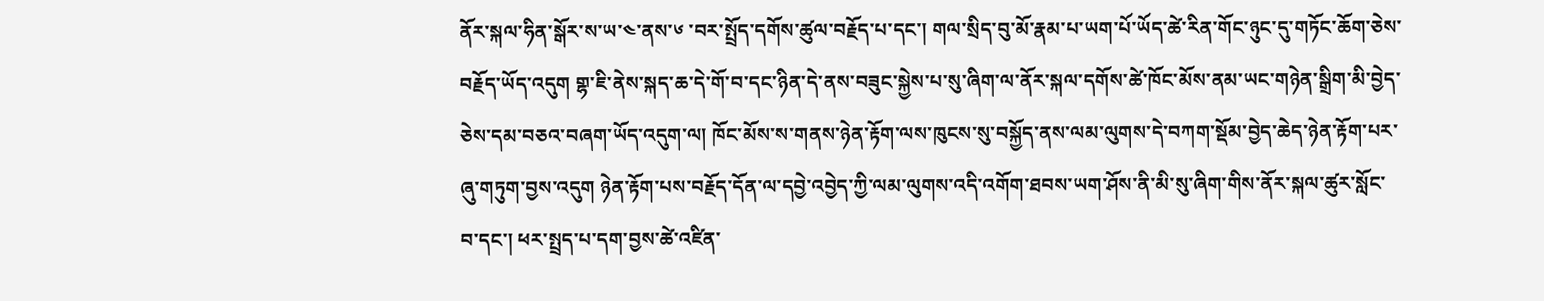ནོར་སྐལ་ཧིན་སྒོར་ས་ཡ་༤་ནས་༦ ་བར་སྤྲོད་དགོས་ཚུལ་བརྗོད་པ་དང་། གལ་སྲིད་བུ་མོ་རྣམ་པ་ཡག་པོ་ཡོད་ཚེ་རིན་གོང་ཉུང་དུ་གཏོང་ཆོག་ཅེས་བརྗོད་ཡོད་འདུག གྷ་ཇི་ནེས་སྐད་ཆ་དེ་གོ་བ་དང་ཉིན་དེ་ནས་བཟུང་སྐྱེས་པ་སུ་ཞིག་ལ་ནོར་སྐལ་དགོས་ཚེ་ཁོང་མོས་ནམ་ཡང་གཉེན་སྒྲིག་མི་བྱེད་ཅེས་དམ་བཅའ་བཞག་ཡོད་འདུག་ལ། ཁོང་མོས་ས་གནས་ཉེན་རྟོག་ལས་ཁུངས་སུ་བསྐྱོད་ནས་ལམ་ལུགས་དེ་བཀག་སྡོམ་བྱེད་ཆེད་ཉེན་རྟོག་པར་ཞུ་གཏུག་བྱས་འདུག ཉེན་རྟོག་པས་བརྗོད་དོན་ལ་དབྱེ་འབྱེད་ཀྱི་ལམ་ལུགས་འདི་འགོག་ཐབས་ཡག་ཤོས་ནི་མི་སུ་ཞིག་གིས་ནོར་སྐལ་ཚུར་སློང་བ་དང་། ཕར་སྤྲད་པ་དག་བྱས་ཚེ་འཛིན་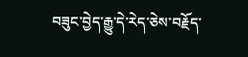བཟུང་བྱེད་རྒྱུ་དེ་རེད་ཅེས་བརྗོད་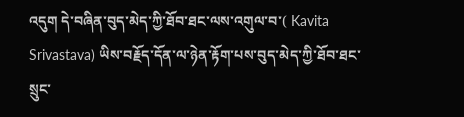འདུག དེ་བཞིན་བུད་མེད་ཀྱི་ཐོབ་ཐང་ལས་འགུལ་བ་( Kavita Srivastava) ཡིས་བརྗོད་དོན་ལ་ཉེན་རྟོག་པས་བུད་མེད་ཀྱི་ཐོབ་ཐང་སྲུང་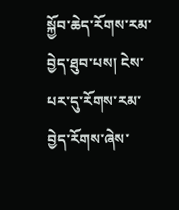སྐྱོབ་ཆེད་རོགས་རམ་བྱེད་ཐུབ་པས། ངེས་པར་དུ་རོགས་རམ་བྱེད་རོགས་ཞེས་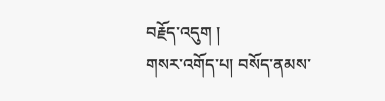བརྗོད་འདུག །
གསར་འགོད་པ། བསོད་ནམས་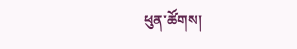ཕུན་ཚོགས།